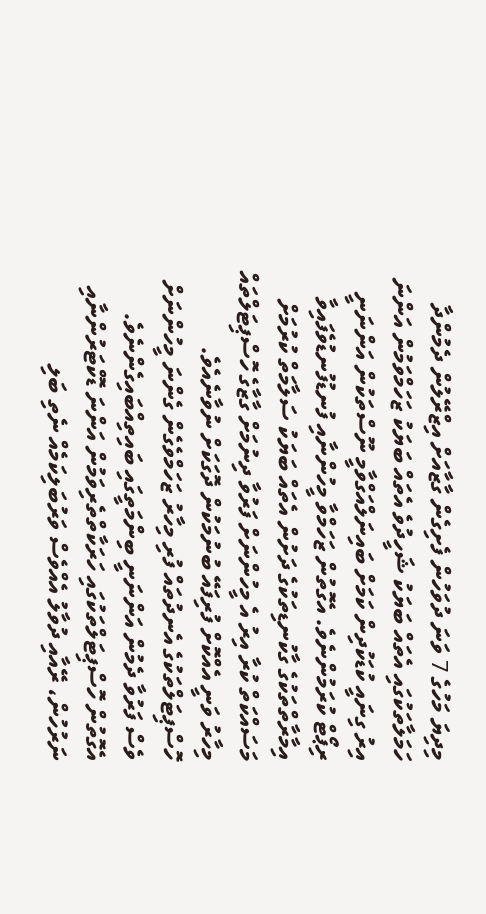މިދިޔަ މަހުގެ 7 ވަނަ ދުވަހުން ފެށިގެން ގާޒާއަށް އިޒްރޭލުން ދެމުންދާ ހަމަލާތަކުގައި އެތައް ބަޔަކު ޝަހީދުވެ އެތައް ބަޔަކު ޒަހަމްވަމުން އަންނަ އިރު ގިނައީ ކުޑަކުދިން ކަމަށް ބައިނަލްއަގްވާމީ ނޫސްތަކުން އަންނަނީ ރިޕޯޓް ކުރަމުންނެވެ. އެގޮތުން ޒަހަމްވާ މީހުންނާއި ފުނޑުފުނޑުވެފައިވާ އިމާރާތްތަކުގެ ގާކުނޑިތަކުގެ ދަށުން އެތައް ބަޔަކު ސަލާމަތް ކުރުމަށް މަސައްކަތް ކުރާ އިރު އެ މީހުންނަށް ފަރުވާ ދިނުމަށް ގާޒާގެ ހޮސްޕިޓަލްތައް މިހާރު ވަނީ އެއްކޮށް ފުރިފައޭ ބުނުމަކުން ދޮގަކަށް ނުވާނެއެވެ.
ހޮސްޕިޓަލްތަކުގެ އެނދުތައް ފުރި މިހާރު ޒަހަމްވެގެން ގެންނަ މީހުންނަށް ވެސް ފަރުވާ ދެމުން އަންނަނީ ބިންމަތީގައި ބައިތިއްބައިގެންނެވެ. އެގޮތުން ހޮސްޕިޓަލްތަކުގައި ހަރަކާތްތެރިވަމުން އަންނަ ޑޮކްޓަރުންނާއި ނަރުހުން، ރޭއާއި ދުވާލު އެއްވެސް ވަރުބަލިކަމެއް ނެތި ބަލި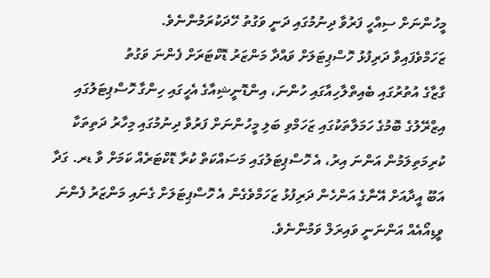މީހުންނަށް ސިއްހީ ފަރުވާ ދިނުމުގައި ދަނީ ވަގުތު ހޭދަކުރަމުންނެވެ.
ޒަހަމްވެފައިވާ ދަރިފުޅު ހޮސްޕިޓަލަށް ވައްދާ މަންޒަރު ޑޮކްޓަރަށް ފެންނަ ވަގުތު
ގާޒާގެ އުތުރުގައި ބެއިތްލާހިއާގައި ހުންނަ، އިންޑޮނީޝިއާގެ އެހީގައި ހިންގާ ހޮސްޕިޓަލުގައި އިޒްރޭލުގެ ބޮމުގެ ހަމަލާތަކުގައި ޒަހަމްވި ބަލި މީހުންނަށް ފަރުވާ ދިނުމުގައި މިހާރު ދަތިތަކާ ކުރިމަތިލަމުން އަންނަ އިރު، އެ ހޮސްޕިޓަލުގައި މަސައްކަތް ކުރާ ޑޮކްޓަރެއް ކަމަށް ވާ ޑރ. ގަދާ އަބޫ އީދާއަށް އޭނާގެ އަންހެން ދަރިފުޅު ޒަހަމްވެގެން އެ ހޮސްޕިޓަލަށް ގެނައި މަންޒަރު ފެންނަ ވީޑިއޯއެއް އަންނަނީ ވައިރަލް ވަމުންނެވެ.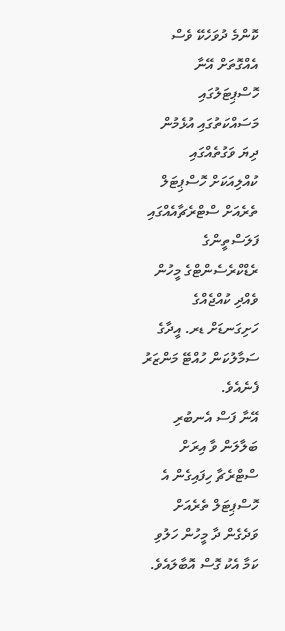ކޮންމެ ދުވަހެކޭ ވެސް އެއްގޮތަށް އޭނާ ހޮސްޕިޓަލުގައި މަސައްކަތުގައި އުޅެމުން ދިޔަ ވަގުތެއްގައި ކުއްލިއަކަށް ހޮސްޕިޓަލް ތެރެއަށް ސްޓްރެޗާއެއްގައި ފަލަސްތީންގެ ރެޑްކްރެސެންޓްގެ މީހުން ވެއްދި ކުއްޖެއްގެ ހަށިގަނޑަށް ޑރ. އީދާގެ ސަމާލުކަން ހުއްޓޭ މަންޒަރު ފެނެއެވެ.
އޭނާ ފަސް އެނބުރި ބަލާލަން ވާ އިރަށް ސްޓްރެޗާ ހިފައިގެން އެ ހޮސްޕިޓަލް ތެރެއަށް ވަދެގެން ދާ މީހުން ހަލުވި ކަމާ އެކު ގޮސް އޮބާލައެވެ.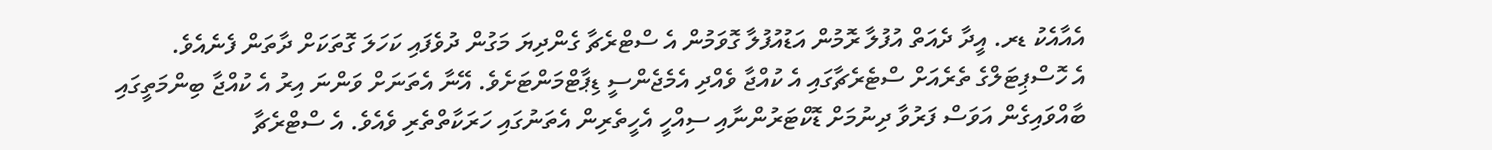އެއާއެކު ޑރ. އީދާ ދެއަތް އުފުލާ ރޮމުން އަޑުއުފުލާ ގޮވަމުން އެ ސްޓްރެޗާ ގެންދިޔަ މަގުން ދުވެފައި ކަހަލަ ގޮތަކަށް ދާތަން ފެނެއެވެ.
އެ ހޮސްޕިޓަލްގެ ތެރެއަށް ސްޓެރެޗާގައި އެ ކުއްޖާ ވެއްދި އެމެޖެންސީ ޑިޕާޓްމަންޓަށެވެ. އޭނާ އެތަނަށް ވަންނަ އިރު އެ ކުއްޖާ ބިންމަތީގައި ބާއްވައިގެން އަވަސް ފަރުވާ ދިނުމަށް ޑޮކްޓަރުންނާއި ސިއްހީ އެހީތެރިން އެތަނުގައި ހަރަކާތްތެރި ވެއެވެ. އެ ސްޓްރެޗާ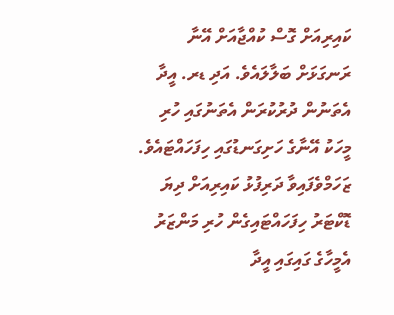ކައިރިއަށް ގޮސް ކުއްޖާއަށް އޭނާ ރަނގަޅަށް ބަލާލައެވެ. އަދި ޑރ. އީދާ އެތަނުން ދުރުކުރަން އެތަނުގައި ހުރި މީހަކު އޭނާގެ ހަށިގަނޑުގައި ހިފަހައްޓައެވެ.
ޒަހަމްވެފައިވާ ދަރިފުޅު ކައިރިއަށް ދިޔަ ޑޮކްޓަރު ހިފަހައްޓައިގެން ހުރި މަންޒަރު
އެމީހާގެ ގައިގައި އީދާ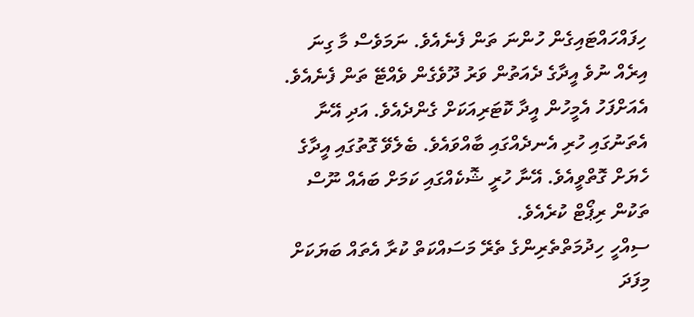ހިފައްހައްޓައިގެން ހުންނަ ތަން ފެނެއެވެ. ނަމަވެސް މާ ގިނަ އިރެއް ނުވެ އީދާގެ ދެއަތުން ވަރު ދޫވެގެން ވެއްޓޭ ތަން ފެނެއެވެ. އެއަށްފަހު އެމީހުން އީދާ ކޮޓަރިއަކަށް ގެންދެއެވެ. އަދި އޭނާ އެތަނުގައި ހުރި އެނދެއްގައި ބާއްވައެވެ. ބެލެވޭ ގޮތުގައި އީދާގެ ހެޔަށް ގޮތްވީއެވެ. އޭނާ ހުރީ ޝޮކެއްގައި ކަމަށް ބައެއް ނޫސް ތަކުން ރިޕޯޓް ކުރެއެވެ.
ސިއްހީ ހިދުމަތްތެރިންގެ ތެރޭ މަސައްކަތް ކުރާ އެތައް ބަޔަކަށް މިފަދަ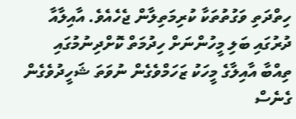ހިތްދަތި ވަގުތުތަކާ ކުރިމަތިލާން ޖެހެއެވެ. އާއިލާއާ ދުރުގައި ބަލި މީހުންނަށް ހިދުމަތް ކޮށްދިނުމުގައި ތިއްބާ އާއިލާގެ މީހަކު ޒަހަމްވެގެން ނުވަތަ ޝަހީދުވެގެން ގެނެސް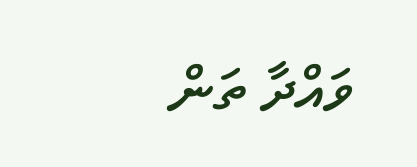ވައްދާ ތަން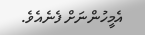އެމީހުންނަށް ފެނެއެވެ.